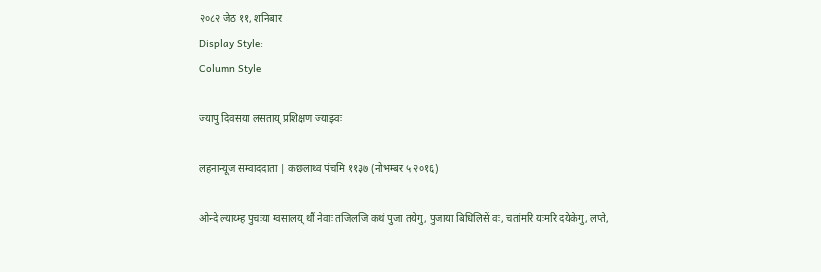२०८२ जेठ ११, शनिबार
Display Style:
Column Style

ज्यापु दिवसया लसताय् प्रशिक्षण ज्याझ्वः

लहनान्यूज सम्वाददाता | कछलाथ्व पंचमि ११३७ (नोभम्बर ५ २०१६)

ओन्दे ल्याय्म्ह पुचःया ग्वसालय् थौं नेवाः तजिलजि कथं पुजा तयेगु, पुजाया बिधिलिसें वः, चतांमरि यःमरि दयेकेगु, लप्ते,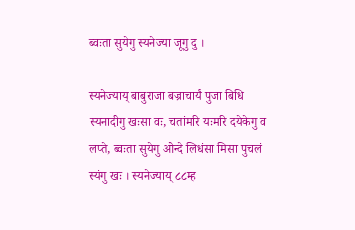ब्वःता सुयेगु स्यनेज्या जूगु दु ।

स्यनेज्याय् बाबुराजा बज्राचार्यं पुजा बिधि स्यनादीगु खःसा वः, चतांमरि यःमरि दयेकेगु व लप्ते, ब्वःता सुयेगु ओन्दे लिधंसा मिसा पुचलं स्यंगु खः । स्यनेज्याय् ८८म्ह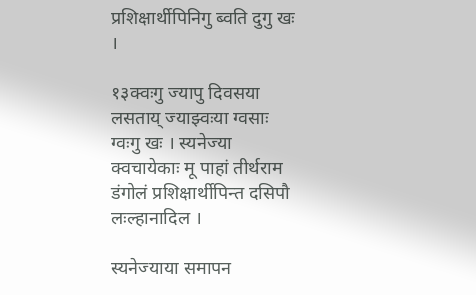प्रशिक्षार्थीपिनिगु ब्वति दुगु खः ।

१३क्वःगु ज्यापु दिवसया लसताय् ज्याझ्वःया ग्वसाः ग्वःगु खः । स्यनेज्या क्वचायेकाः मू पाहां तीर्थराम डंगोलं प्रशिक्षार्थीपिन्त दसिपौ लःल्हानादिल ।

स्यनेज्याया समापन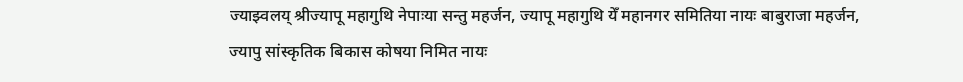ज्याझ्वलय् श्रीज्यापू महागुथि नेपाःया सन्तु महर्जन, ज्यापू महागुथि येँ महानगर समितिया नायः बाबुराजा महर्जन, ज्यापु सांस्कृतिक बिकास कोषया निमित नायः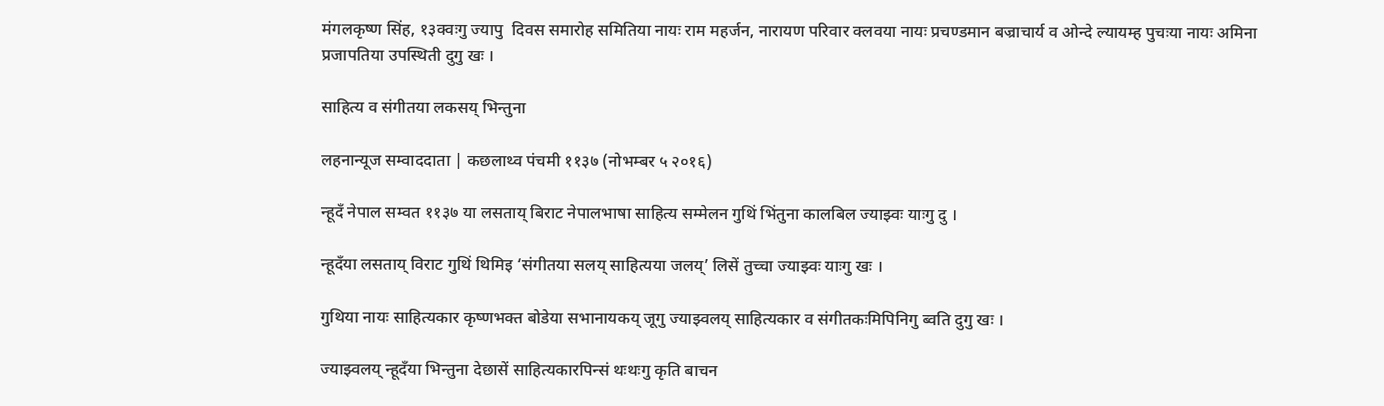मंगलकृष्ण सिंह, १३क्वःगु ज्यापु  दिवस समारोह समितिया नायः राम महर्जन, नारायण परिवार क्लवया नायः प्रचण्डमान बज्राचार्य व ओन्दे ल्यायम्ह पुचःया नायः अमिना प्रजापतिया उपस्थिती दुगु खः ।

साहित्य व संगीतया लकसय् भिन्तुना

लहनान्यूज सम्वाददाता | कछलाथ्व पंचमी ११३७ (नोभम्बर ५ २०१६)

न्हूदँ नेपाल सम्वत ११३७ या लसताय् बिराट नेपालभाषा साहित्य सम्मेलन गुथिं भिंतुना कालबिल ज्याझ्वः याःगु दु ।

न्हूदँया लसताय् विराट गुथिं थिमिइ ‘संगीतया सलय् साहित्यया जलय्’ लिसें तुच्चा ज्याझ्वः याःगु खः ।

गुथिया नायः साहित्यकार कृष्णभक्त बोडेया सभानायकय् जूगु ज्याझ्वलय् साहित्यकार व संगीतकःमिपिनिगु ब्वति दुगु खः ।

ज्याझ्वलय् न्हूदँया भिन्तुना देछासें साहित्यकारपिन्सं थःथःगु कृति बाचन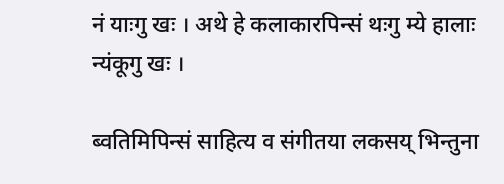नं याःगु खः । अथे हे कलाकारपिन्सं थःगु म्ये हालाः न्यंकूगु खः ।

ब्वतिमिपिन्सं साहित्य व संगीतया लकसय् भिन्तुना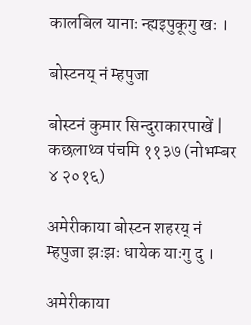कालबिल यानाः न्ह्यइपुकूगु खः ।

बोस्टनय् नं म्हपुजा

बोस्टनं कुमार सिन्दुराकारपाखें | कछलाथ्व पंचमि ११३७ (नोभम्बर ४ २०१६)

अमेरीकाया बोस्टन शहरय् नं म्हपुजा झःझः धायेक याःगु दु ।

अमेरीकाया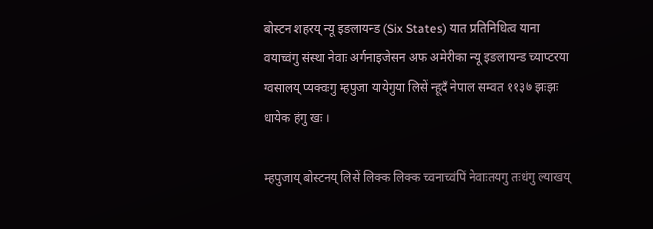बोस्टन शहरय् न्यू इङलायन्ड (Six States) यात प्रतिनिधित्व याना वयाच्वंगु संस्था नेवाः अर्गनाइजेसन अफ अमेरीका न्यू इङलायन्ड च्याप्टरया ग्वसालय् प्यक्वःगु म्हपुजा यायेगुया लिसें न्हूदँ नेपाल सम्वत ११३७ झःझः धायेक हंगु खः ।

म्हपुजाय् बोस्टनय् लिसें लिक्क लिक्क च्वनाच्वंपिं नेवाःतयगु तःधंगु ल्याखय्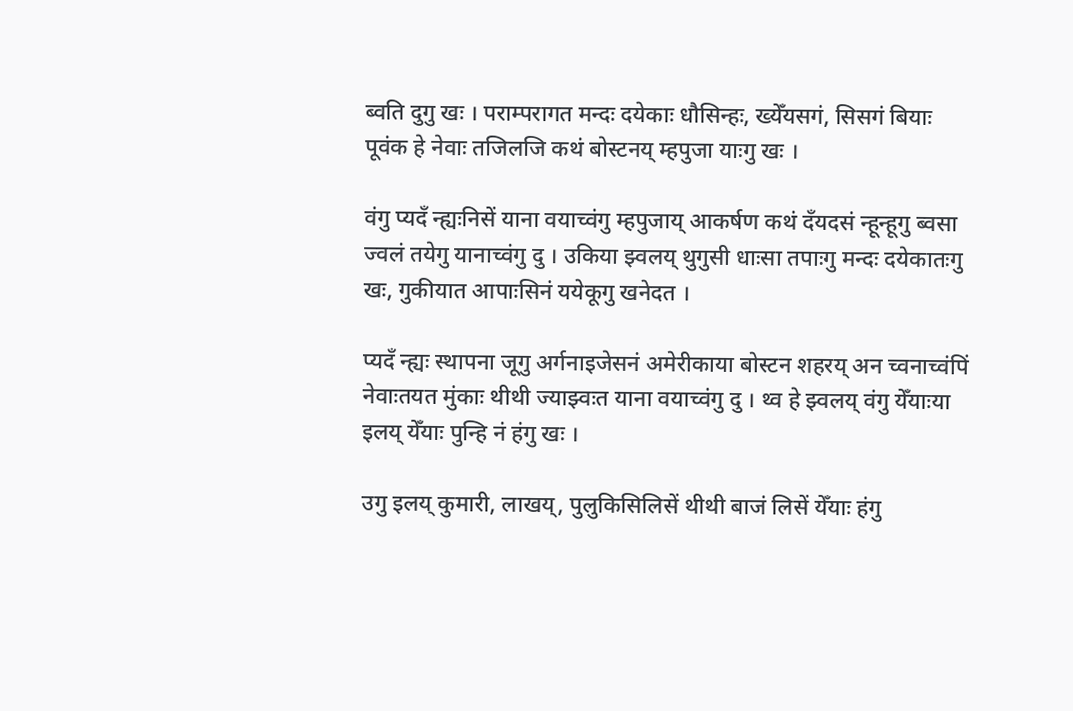ब्वति दुगु खः । पराम्परागत मन्दः दयेकाः धौसिन्हः, ख्येँयसगं, सिसगं बियाः पूवंक हे नेवाः तजिलजि कथं बोस्टनय् म्हपुजा याःगु खः ।

वंगु प्यदँ न्ह्यःनिसें याना वयाच्वंगु म्हपुजाय् आकर्षण कथं दँयदसं न्हून्हूगु ब्वसा ज्वलं तयेगु यानाच्वंगु दु । उकिया झ्वलय् थुगुसी धाःसा तपाःगु मन्दः दयेकातःगु खः, गुकीयात आपाःसिनं ययेकूगु खनेदत ।

प्यदँ न्ह्यः स्थापना जूगु अर्गनाइजेसनं अमेरीकाया बोस्टन शहरय् अन च्वनाच्वंपिं नेवाःतयत मुंकाः थीथी ज्याझ्वःत याना वयाच्वंगु दु । थ्व हे झ्वलय् वंगु येँयाःया इलय् येँयाः पुन्हि नं हंगु खः ।

उगु इलय् कुमारी, लाखय्, पुलुकिसिलिसें थीथी बाजं लिसें येँयाः हंगु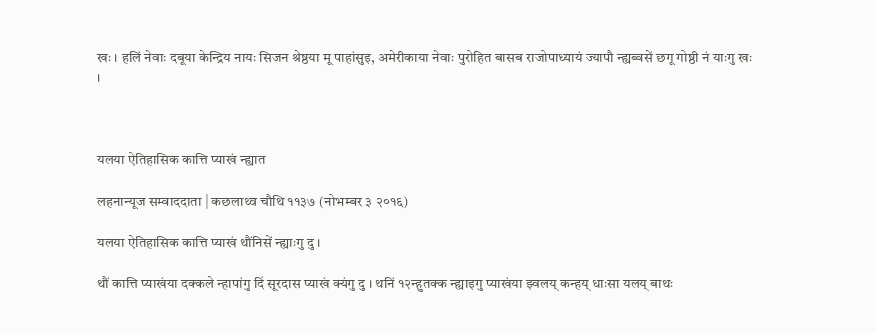खः । हलिं नेवाः दबूया केन्द्रिय नायः सिजन श्रेष्ठया मू पाहांसुइ, अमेरीकाया नेवाः पुरोहित बासब राजोपाध्यायं ज्यापौ न्ह्यब्वसें छगू गोष्ठी नं याःगु खः ।



यलया ऐतिहासिक कात्ति प्याखं न्ह्यात

लहनान्यूज सम्वाददाता | कछलाथ्व चौथि ११३७ (नोभम्बर ३ २०१६)

यलया ऐतिहासिक कात्ति प्याखं थौंनिसें न्ह्याःगु दु ।

थौं कात्ति प्याखंया दक्कले न्हापांगु दिं सूरदास प्याखं क्यंगु दु । थनिं १२न्हुतक्क न्ह्याइगु प्याखंया झ्वलय् कन्हय् धाःसा यलय् बाथः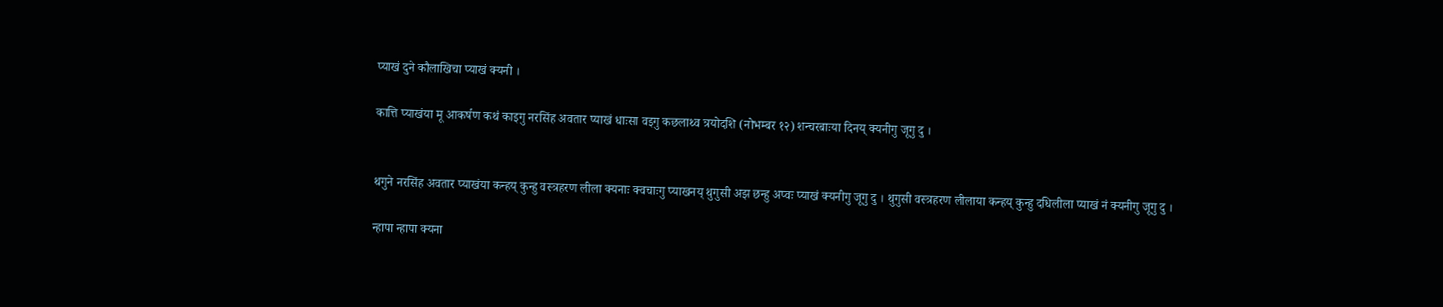प्याखं दुने कौलाखिचा प्याखं क्यनी ।

कात्ति प्याखंया मू आकर्षण कथं काइगु नरसिंह अवतार प्याखं धाःसा वइगु कछलाथ्व त्रयोदशि (नोभम्बर १२) शन्चरबाःया दिनय् क्यनीगु जूगु दु ।


थगुने नरसिंह अवतार प्याखंया कन्हय् कुन्हु वस्त्रहरण लीला क्यनाः क्वचाःगु प्याखनय् थुगुसी अझ छन्हु अप्वः प्याखं क्यनीगु जूगु दु । थुगुसी वस्त्रहरण लीलाया कन्हय् कुन्हु दधिलीला प्याखं नं क्यनीगु जूगु दु ।

न्हापा न्हापा क्यना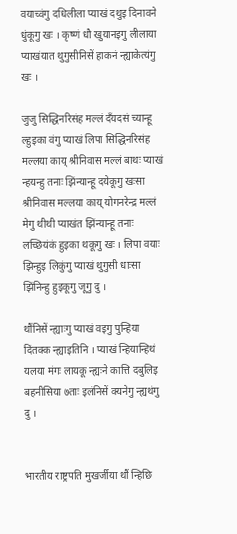वयाच्वंगु दधिलीला प्याखं दथुइ दिनावने धुंकूगु खः । कृष्णं धौ खुयानइगु लीलाया प्याखंयात थुगुसीनिसें हाकनं न्ह्याकेत्यंगु खः ।

जुजु सिद्धिनरिसंह मल्लं दँयदसं च्यान्हू ल्हुइका वंगु प्याखं लिपा सिद्धिनरिसंह मल्लया काय् श्रीनिवास मल्लं बाथः प्याखं न्हयन्हु तनाः झिंन्यान्हू दयेकूगु खःसा श्रीनिवास मल्लया काय् योगनरेन्द्र मल्लं मेगु थीथी प्याखंत झिंन्यान्हू तनाः लच्छियंकं हुइका थकूगु खः । लिपा वयाः झिन्हुइ लिकुंगु प्याखं थुगुसी धाःसा झिंनिन्हु हुइकूगु जूगु दु ।

थौंनिसें न्ह्याःगु प्याखं वइगु पुन्हिया दिंतक्क न्ह्याइतिनि । प्याखं न्हियान्हिथं यलया मंगः लायकू न्ह्यःने कात्ति दबुलिइ बहनीसिया ७ताः इलंनिसें क्यनेगु न्ह्यथंगु दु ।


भारतीय राष्ट्रपति मुखर्जीया थौं न्हिछि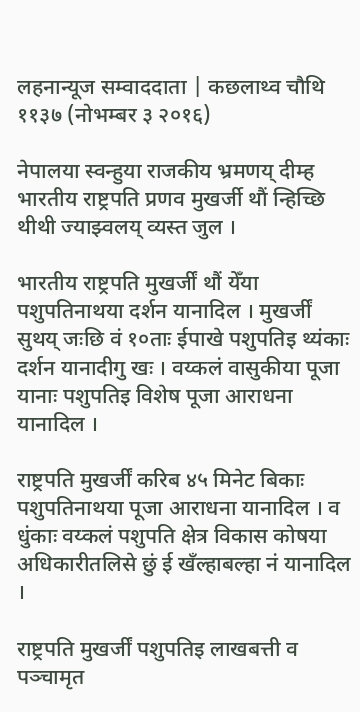लहनान्यूज सम्वाददाता | कछलाथ्व चौथि ११३७ (नोभम्बर ३ २०१६)

नेपालया स्वन्हुया राजकीय भ्रमणय् दीम्ह भारतीय राष्ट्रपति प्रणव मुखर्जी थौं न्हिच्छि थीथी ज्याझ्वलय् व्यस्त जुल ।

भारतीय राष्ट्रपति मुखर्जीं थौं येँया पशुपतिनाथया दर्शन यानादिल । मुखर्जीं सुथय् जःछि वं १०ताः ईपाखे पशुपतिइ थ्यंकाः दर्शन यानादीगु खः । वय्कलं वासुकीया पूजा यानाः पशुपतिइ विशेष पूजा आराधना यानादिल ।

राष्ट्रपति मुखर्जीं करिब ४५ मिनेट बिकाः पशुपतिनाथया पूजा आराधना यानादिल । व धुंकाः वय्कलं पशुपति क्षेत्र विकास कोषया अधिकारीतलिसे छुं ई खँल्हाबल्हा नं यानादिल ।

राष्ट्रपति मुखर्जीं पशुपतिइ लाखबत्ती व पञ्चामृत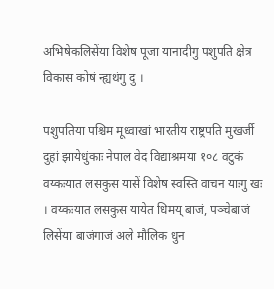अभिषेकलिसेंया विशेष पूजा यानादीगु पशुपति क्षेत्र विकास कोषं न्ह्यथंगु दु ।

पशुपतिया पश्चिम मूध्वाखां भारतीय राष्ट्रपति मुखर्जी दुहां झायेधुंकाः नेपाल वेद विद्याश्रमया १०८ वटुकं वय्कःयात लसकुस यासें विशेष स्वस्ति वाचन याःगु खः । वय्कःयात लसकुस यायेत धिमय् बाजं, पञ्चेबाजं लिसेंया बाजंगाजं अले मौलिक धुन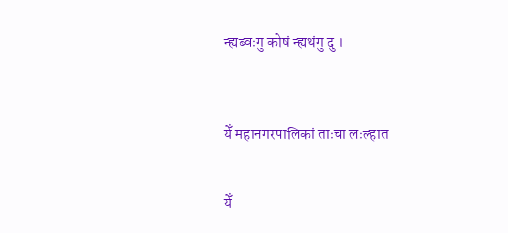न्ह्यब्वःगु कोषं न्ह्यथंगु दु ।



येँ महानगरपालिकां ताःचा लःल्हात


येँ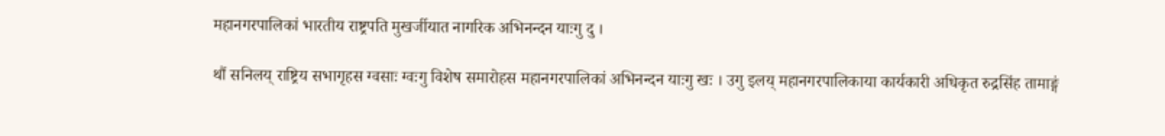महानगरपालिकां भारतीय राष्ट्रपति मुखर्जीयात नागरिक अभिनन्दन याःगु दु ।

थौं सनिलय् राष्ट्रिय सभागृहस ग्वसाः ग्वःगु विशेष समारोहस महानगरपालिकां अभिनन्दन याःगु खः । उगु इलय् महानगरपालिकाया कार्यकारी अधिकृत रुद्रसिंह तामाङ्गं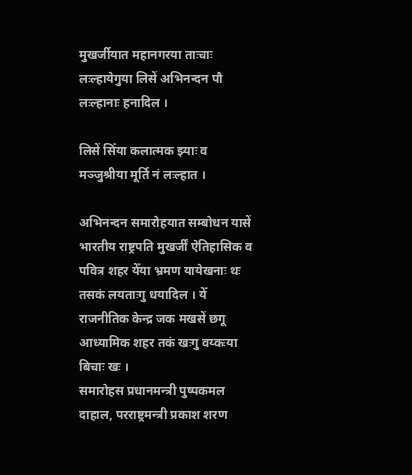मुखर्जीयात महानगरया ताःचाः लःल्हायेगुया लिसें अभिनन्दन पौ लःल्हानाः हनादिल ।

लिसें सिँया कलात्मक झ्याः व मञ्जुश्रीया मूर्ति नं लःल्हात ।

अभिनन्दन समारोहयात सम्बोधन यासें भारतीय राष्ट्रपति मुखर्जीं ऐतिहासिक व पवित्र शहर येँया भ्रमण यायेखनाः थः तसकं लयताःगु धयादिल । येँ राजनीतिक केन्द्र जक मखसें छगू आध्यामिक शहर तकं खःगु वय्कःया बिचाः खः ।
समारोहस प्रधानमन्त्री पुष्पकमल दाहाल, परराष्ट्रमन्त्री प्रकाश शरण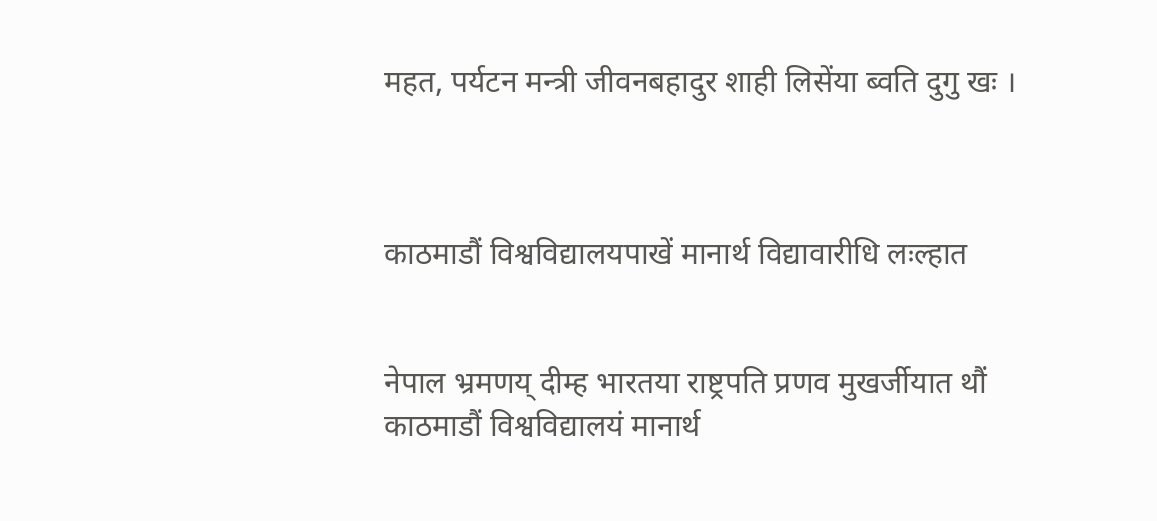महत, पर्यटन मन्त्री जीवनबहादुर शाही लिसेंया ब्वति दुगु खः ।



काठमाडौं विश्वविद्यालयपाखें मानार्थ विद्यावारीधि लःल्हात


नेपाल भ्रमणय् दीम्ह भारतया राष्ट्रपति प्रणव मुखर्जीयात थौं काठमाडौं विश्वविद्यालयं मानार्थ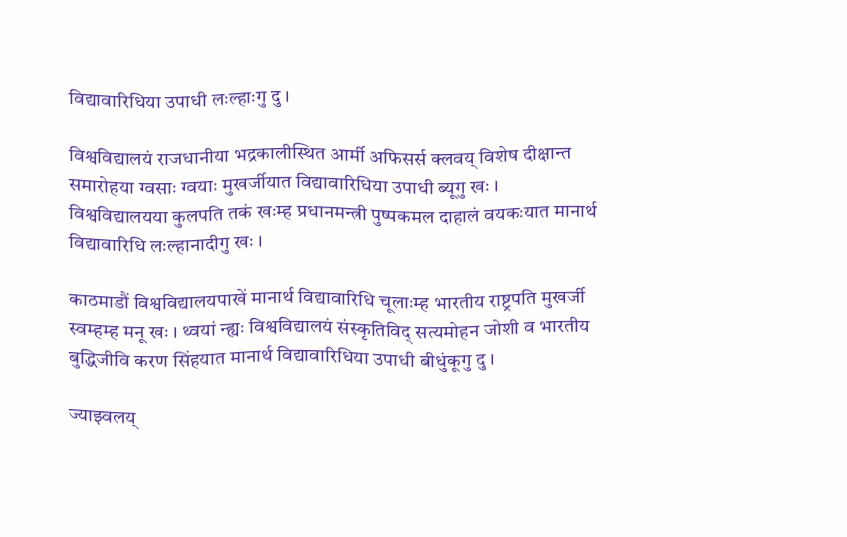विद्यावारिधिया उपाधी लःल्हाःगु दु ।

विश्वविद्यालयं राजधानीया भद्रकालीस्थित आर्मी अफिसर्स क्लवय् विशेष दीक्षान्त समारोहया ग्वसाः ग्वयाः मुखर्जीयात विद्यावारिधिया उपाधी ब्यूगु खः । विश्वविद्यालयया कुलपति तकं खःम्ह प्रधानमन्त्री पुष्पकमल दाहालं वयकःयात मानार्थ विद्यावारिधि लःल्हानादीगु खः ।

काठमाडौं विश्वविद्यालयपाखें मानार्थ विद्यावारिधि चूलाःम्ह भारतीय राष्ट्रपति मुखर्जी स्वम्हम्ह मनू खः । थ्वयां न्ह्यः विश्वविद्यालयं संस्कृतिविद् सत्यमोहन जोशी व भारतीय बुद्धिजीवि करण सिंहयात मानार्थ विद्यावारिधिया उपाधी बीधुंकूगु दु ।

ज्याझ्वलय्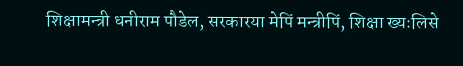शिक्षामन्त्री धनीराम पौडेल, सरकारया मेपिं मन्त्रीपिं, शिक्षा ख्यःलिसे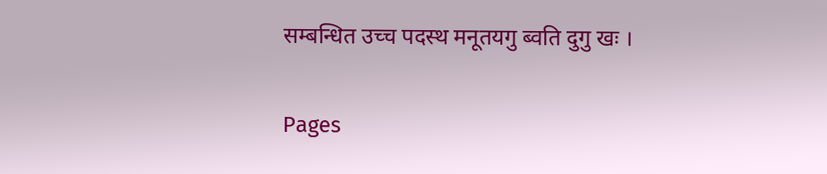सम्बन्धित उच्च पदस्थ मनूतयगु ब्वति दुगु खः ।

Pages